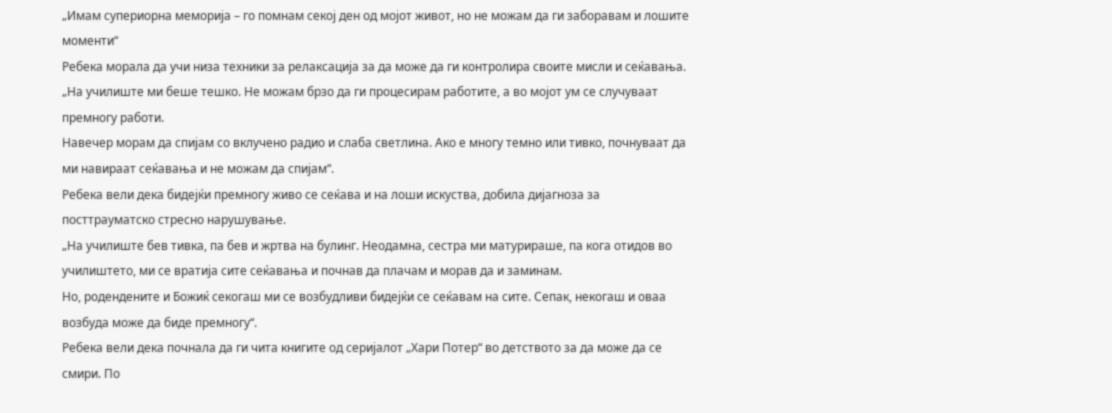„Имам супериорна меморија – го помнам секој ден од мојот живот, но не можам да ги заборавам и лошите моменти“
Ребека морала да учи низа техники за релаксација за да може да ги контролира своите мисли и сеќавања.
„На училиште ми беше тешко. Не можам брзо да ги процесирам работите, а во мојот ум се случуваат премногу работи.
Навечер морам да спијам со вклучено радио и слаба светлина. Ако е многу темно или тивко, почнуваат да ми навираат сеќавања и не можам да спијам“.
Ребека вели дека бидејќи премногу живо се сеќава и на лоши искуства, добила дијагноза за посттрауматско стресно нарушување.
„На училиште бев тивка, па бев и жртва на булинг. Неодамна, сестра ми матурираше, па кога отидов во училиштето, ми се вратија сите сеќавања и почнав да плачам и морав да и заминам.
Но, родендените и Божиќ секогаш ми се возбудливи бидејќи се сеќавам на сите. Сепак, некогаш и оваа возбуда може да биде премногу“.
Ребека вели дека почнала да ги чита книгите од серијалот „Хари Потер“ во детството за да може да се смири. По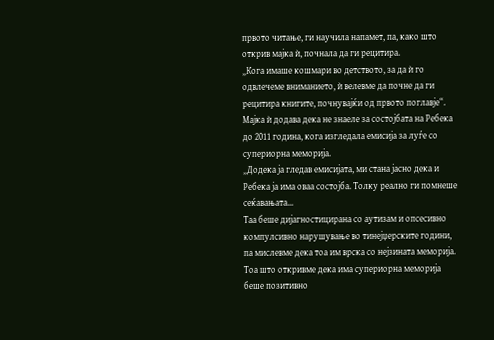првото читање, ги научила напамет, па, како што открив мајка ѝ, почнала да ги рецитира.
„Кога имаше кошмари во детството, за да ѝ го одвлечеме вниманието, ѝ велевме да почне да ги рецитира книгите, почнувајќи од првото поглавје“.
Мајка ѝ додава дека не знаеле за состојбата на Ребека до 2011 година, кога изгледала емисија за луѓе со супериорна меморија.
„Додека ја гледав емисијата, ми стана јасно дека и Ребека ја има оваа состојба. Толку реално ги помнеше сеќавањата…
Таа беше дијагностицирана со аутизам и опсесивно компулсивно нарушување во тинејџерските години, па мислевме дека тоа им врска со нејзината меморија. Тоа што откривме дека има супериорна меморија беше позитивно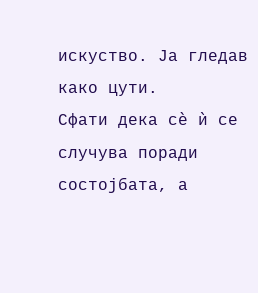искуство. Ја гледав како цути.
Сфати дека сè ѝ се случува поради состојбата, а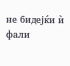не бидејќи ѝ фали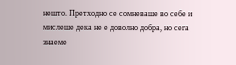нешто. Претходно се сомневаше во себе и мислеше дека не е доволно добра, но сега знаеме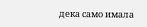дека само имала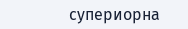супериорна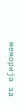меморија за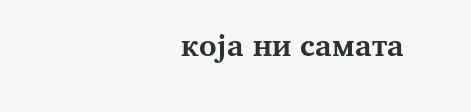која ни самата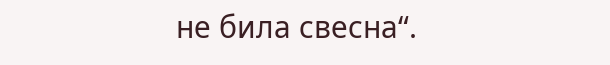не била свесна“.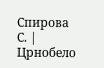Спирова С. | Црнобело